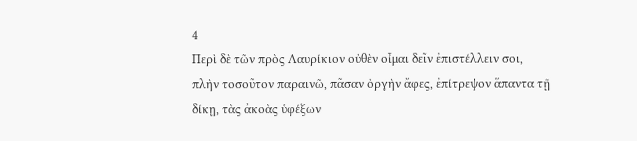4
Περὶ δὲ τῶν πρὸς Λαυρίκιον οὐθὲν οἶμαι δεῖν ἐπιστέλλειν σοι, πλὴν τοσοῦτον παραινῶ, πᾶσαν ὀργὴν ἄφες, ἐπίτρεψον ἅπαντα τῇ δίκῃ, τὰς ἀκοὰς ὑφέξων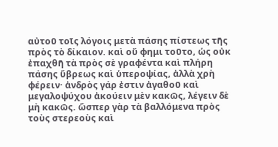αὐτοῦ τοῖς λόγοις μετὰ πάσης πίστεως τῆς πρὸς τὸ δίκαιον. καὶ οὔ φημι τοῦτο, ὡς οὐκ ἐπαχθῆ τὰ πρὸς σὲ γραφέντα καὶ πλήρη πάσης ὕβρεως καὶ ὑπεροψίας, ἀλλὰ χρὴ φέρειν· ἀνδρὸς γάρ ἐστιν ἀγαθοῦ καὶ μεγαλοψύχου ἀκούειν μὲν κακῶς, λέγειν δὲ μὴ κακῶς. ὥσπερ γὰρ τὰ βαλλόμενα πρὸς τοὺς στερεοὺς καὶ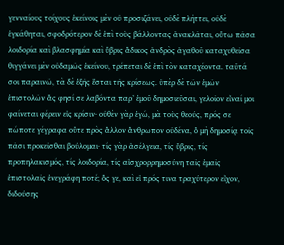γενναίους τοίχους ἐκείνοις μὲν οὐ προσιζάνει, οὐδὲ πλήττει, οὐδὲ ἐγκάθηται, σφοδρότερον δὲ ἐπὶ τοὺς βάλλοντας ἀνακλᾶται, οὕτω πᾶσα λοιδορία καὶ βλασφημία καὶ ὕβρις ἄδικος ἀνδρὸς ἀγαθοῦ καταχυθεῖσα θιγγάνει μὲν οὐδαμῶς ἐκείνου, τρέπεται δὲ ἐπὶ τὸν καταχέοντα. ταῦτά σοι παραινῶ, τὰ δὲ ἑξῆς ἔσται τῆς κρίσεως. ὑπὲρ δὲ τῶν ἐμῶν ἐπιστολῶν ἅς φησί σε λαβόντα παρ’ ἐμοῦ δημοσιεῦσαι, γελοῖον εἶναί μοι φαίνεται φέρειν εἰς κρίσιν· οὐθὲν γὰρ ἐγώ, μὰ τοὺς θεούς, πρός σε πώποτε γέγραφα οὔτε πρὸς ἄλλον ἄνθρωπον οὐδένα, ὃ μὴ δημοσίᾳ τοῖς πᾶσι προκεῖσθαι βούλομαι· τίς γὰρ ἀσέλγεια, τίς ὕβρις, τίς προπηλακισμός, τίς λοιδορία, τίς αἰσχρορρημοσύνη ταῖς ἐμαῖς ἐπιστολαῖς ἐνεγράφη ποτέ; ὅς γε, καὶ εἰ πρός τινα τραχύτερον εἶχον, διδούσης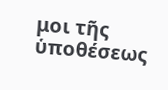μοι τῆς ὑποθέσεως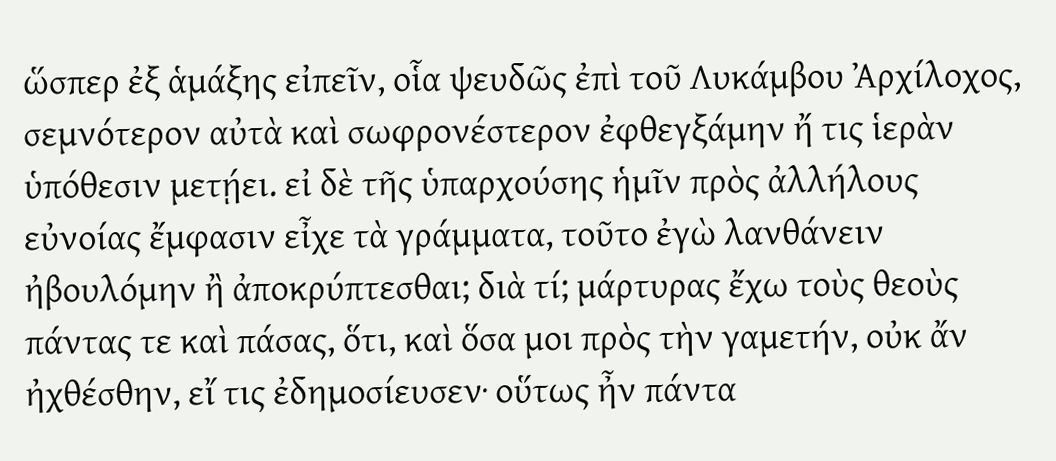ὥσπερ ἐξ ἁμάξης εἰπεῖν, οἷα ψευδῶς ἐπὶ τοῦ Λυκάμβου Ἀρχίλοχος, σεμνότερον αὐτὰ καὶ σωφρονέστερον ἐφθεγξάμην ἤ τις ἱερὰν ὑπόθεσιν μετῄει. εἰ δὲ τῆς ὑπαρχούσης ἡμῖν πρὸς ἀλλήλους εὐνοίας ἔμφασιν εἶχε τὰ γράμματα, τοῦτο ἐγὼ λανθάνειν ἠβουλόμην ἢ ἀποκρύπτεσθαι; διὰ τί; μάρτυρας ἔχω τοὺς θεοὺς πάντας τε καὶ πάσας, ὅτι, καὶ ὅσα μοι πρὸς τὴν γαμετήν, οὐκ ἄν ἠχθέσθην, εἴ τις ἐδημοσίευσεν· οὕτως ἦν πάντα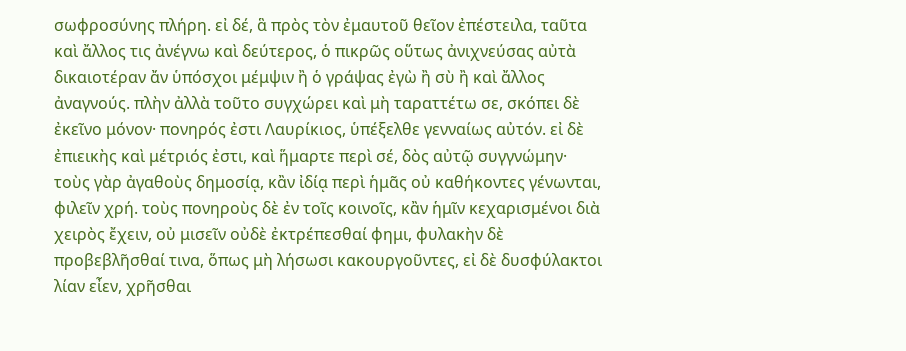σωφροσύνης πλήρη. εἰ δέ, ἃ πρὸς τὸν ἐμαυτοῦ θεῖον ἐπέστειλα, ταῦτα καὶ ἄλλος τις ἀνέγνω καὶ δεύτερος, ὁ πικρῶς οὕτως ἀνιχνεύσας αὐτὰ δικαιοτέραν ἄν ὑπόσχοι μέμψιν ἢ ὁ γράψας ἐγὼ ἢ σὺ ἢ καὶ ἄλλος ἀναγνούς. πλὴν ἀλλὰ τοῦτο συγχώρει καὶ μὴ ταραττέτω σε, σκόπει δὲ ἐκεῖνο μόνον· πονηρός ἐστι Λαυρίκιος, ὑπέξελθε γενναίως αὐτόν. εἰ δὲ ἐπιεικὴς καὶ μέτριός ἐστι, καὶ ἥμαρτε περὶ σέ, δὸς αὐτῷ συγγνώμην· τοὺς γὰρ ἀγαθοὺς δημοσίᾳ, κἂν ἰδίᾳ περὶ ἡμᾶς οὐ καθήκοντες γένωνται, φιλεῖν χρή. τοὺς πονηροὺς δὲ ἐν τοῖς κοινοῖς, κἂν ἡμῖν κεχαρισμένοι διὰ χειρὸς ἔχειν, οὐ μισεῖν οὐδὲ ἐκτρέπεσθαί φημι, φυλακὴν δὲ προβεβλῆσθαί τινα, ὅπως μὴ λήσωσι κακουργοῦντες, εἰ δὲ δυσφύλακτοι λίαν εἶεν, χρῆσθαι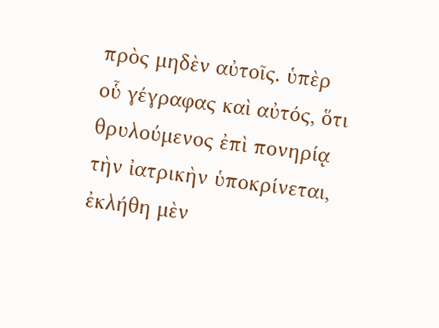πρὸς μηδὲν αὐτοῖς. ὑπὲρ οὗ γέγραφας καὶ αὐτός, ὅτι θρυλούμενος ἐπὶ πονηρίᾳ τὴν ἰατρικὴν ὑποκρίνεται, ἐκλήθη μὲν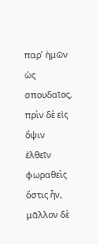παρ’ ἡμῶν ὡς σπουδαῖος, πρὶν δὲ εἰς ὄψιν ἐλθεῖν φωραθεὶς ὅστις ἦν, μᾶλλον δὲ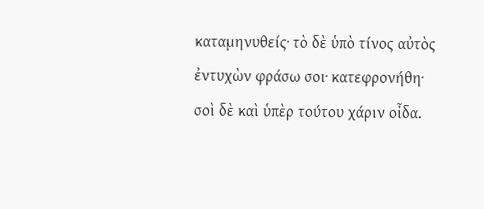καταμηνυθείς· τὸ δὲ ὑπὸ τίνος αὐτὸς ἐντυχὼν φράσω σοι· κατεφρονήθη· σοὶ δὲ καὶ ὑπὲρ τούτου χάριν οἶδα.